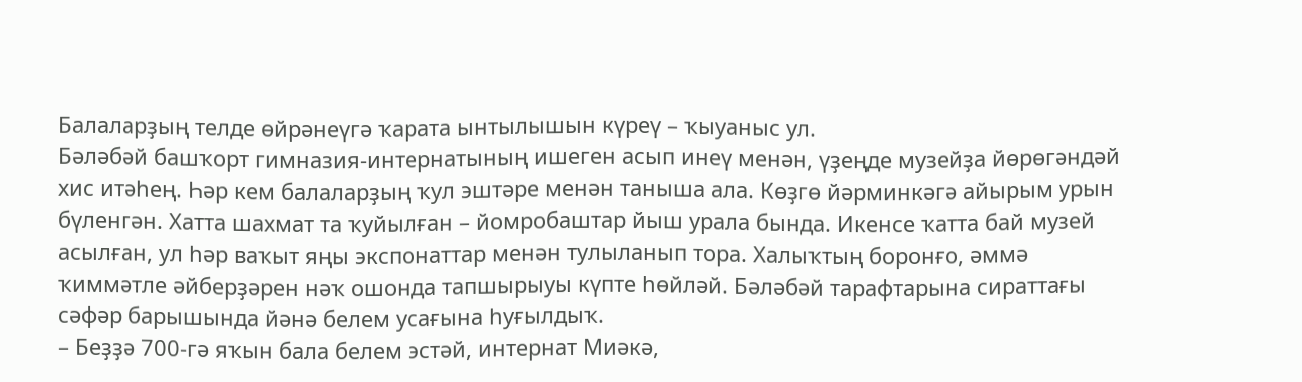Балаларҙың телде өйрәнеүгә ҡарата ынтылышын күреү – ҡыуаныс ул.
Бәләбәй башҡорт гимназия-интернатының ишеген асып инеү менән, үҙеңде музейҙа йөрөгәндәй хис итәһең. Һәр кем балаларҙың ҡул эштәре менән таныша ала. Көҙгө йәрминкәгә айырым урын бүленгән. Хатта шахмат та ҡуйылған – йомробаштар йыш урала бында. Икенсе ҡатта бай музей асылған, ул һәр ваҡыт яңы экспонаттар менән тулыланып тора. Халыҡтың боронғо, әммә ҡиммәтле әйберҙәрен нәҡ ошонда тапшырыуы күпте һөйләй. Бәләбәй тарафтарына сираттағы сәфәр барышында йәнә белем усағына һуғылдыҡ.
– Беҙҙә 700-гә яҡын бала белем эстәй, интернат Миәкә,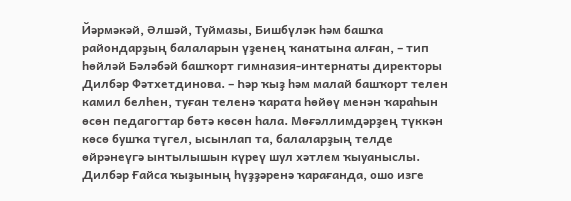Йәрмәкәй, Әлшәй, Туймазы, Бишбүләк һәм башҡа райондарҙың балаларын үҙенең ҡанатына алған, – тип һөйләй Бәләбәй башҡорт гимназия-интернаты директоры Дилбәр Фәтхетдинова. – Һәр ҡыҙ һәм малай башҡорт телен камил белһен, туған теленә ҡарата һөйөү менән ҡараһын өсөн педагогтар бөтә көсөн һала. Мөғәллимдәрҙең түккән көсө бушҡа түгел, ысынлап та, балаларҙың телде өйрәнеүгә ынтылышын күреү шул хәтлем ҡыуаныслы.
Дилбәр Ғайса ҡыҙының һүҙҙәренә ҡарағанда, ошо изге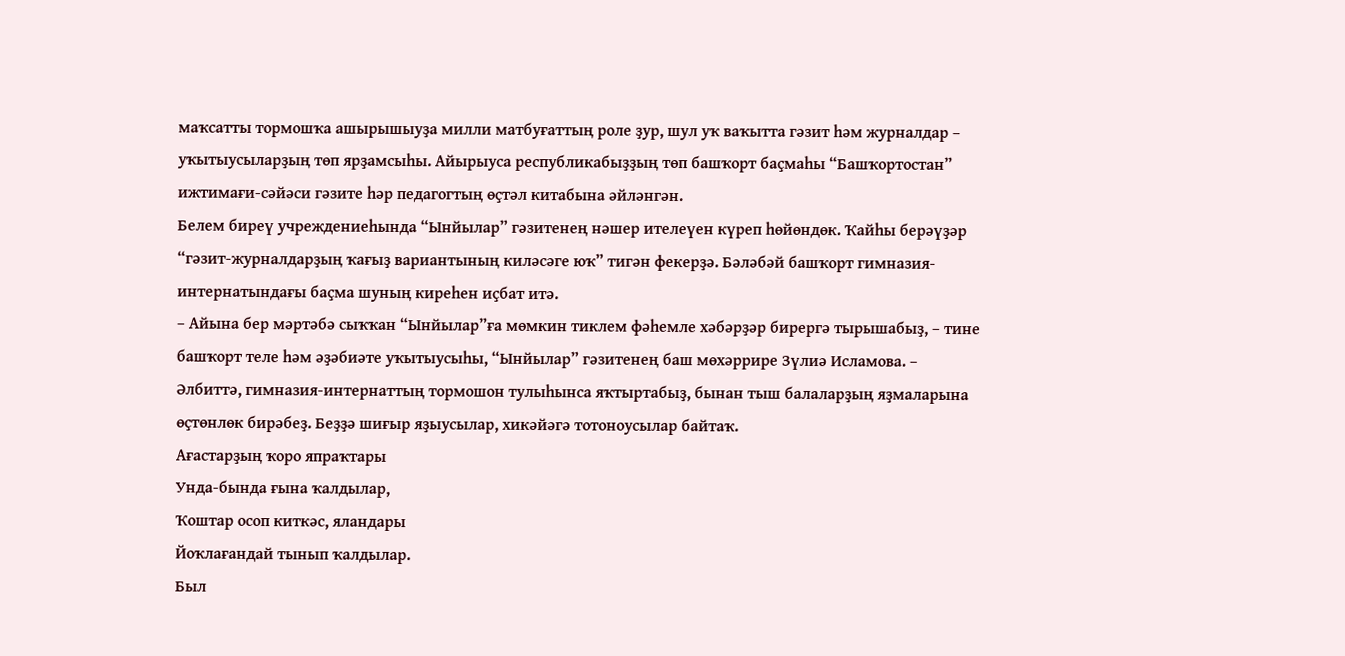маҡсатты тормошҡа ашырышыуҙа милли матбуғаттың роле ҙур, шул уҡ ваҡытта гәзит һәм журналдар – уҡытыусыларҙың төп ярҙамсыһы. Айырыуса республикабыҙҙың төп башҡорт баҫмаһы “Башҡортостан” ижтимағи-сәйәси гәзите һәр педагогтың өҫтәл китабына әйләнгән.
Белем биреү учреждениеһында “Ынйылар” гәзитенең нәшер ителеүен күреп һөйөндөк. Ҡайһы берәүҙәр “гәзит-журналдарҙың ҡағыҙ вариантының киләсәге юҡ” тигән фекерҙә. Бәләбәй башҡорт гимназия-интернатындағы баҫма шуның киреһен иҫбат итә.
– Айына бер мәртәбә сыҡҡан “Ынйылар”ға мөмкин тиклем фәһемле хәбәрҙәр бирергә тырышабыҙ, – тине башҡорт теле һәм әҙәбиәте уҡытыусыһы, “Ынйылар” гәзитенең баш мөхәррире Зүлиә Исламова. – Әлбиттә, гимназия-интернаттың тормошон тулыһынса яҡтыртабыҙ, бынан тыш балаларҙың яҙмаларына өҫтөнлөк бирәбеҙ. Беҙҙә шиғыр яҙыусылар, хикәйәгә тотоноусылар байтаҡ.
Ағастарҙың ҡоро япраҡтары
Унда-бында ғына ҡалдылар,
Ҡоштар осоп киткәс, яландары
Йоҡлағандай тынып ҡалдылар.
Был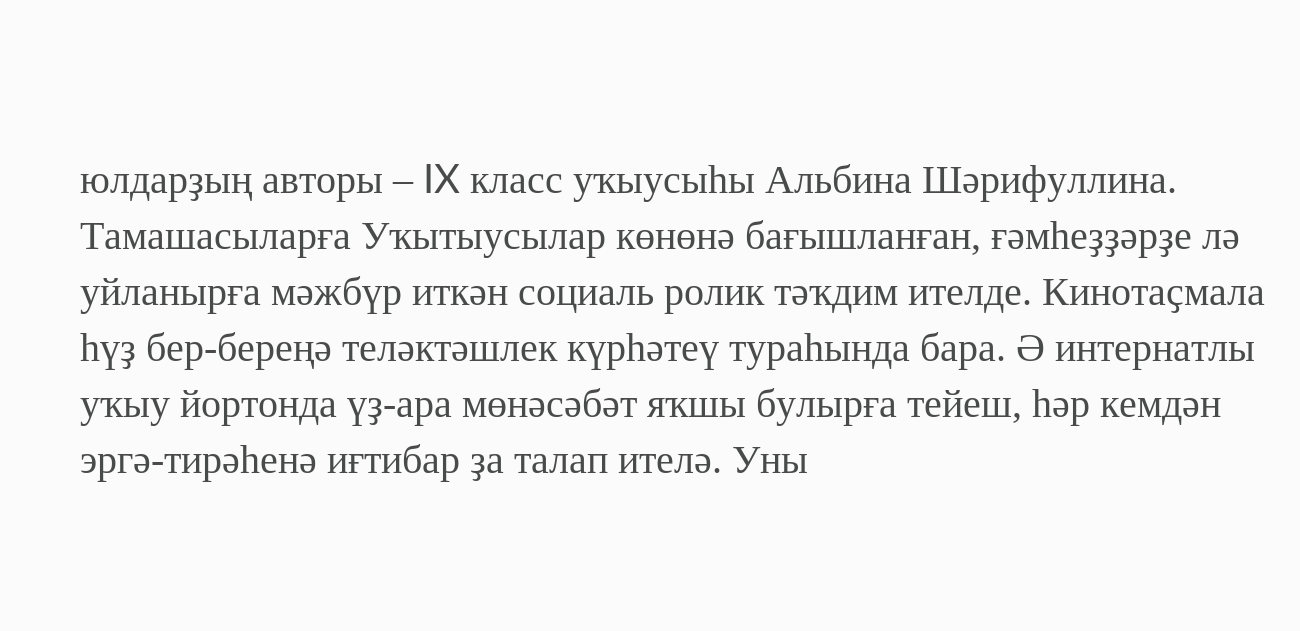юлдарҙың авторы – IX класс уҡыусыһы Альбина Шәрифуллина.
Тамашасыларға Уҡытыусылар көнөнә бағышланған, ғәмһеҙҙәрҙе лә уйланырға мәжбүр иткән социаль ролик тәҡдим ителде. Кинотаҫмала һүҙ бер-береңә теләктәшлек күрһәтеү тураһында бара. Ә интернатлы уҡыу йортонда үҙ-ара мөнәсәбәт яҡшы булырға тейеш, һәр кемдән эргә-тирәһенә иғтибар ҙа талап ителә. Уны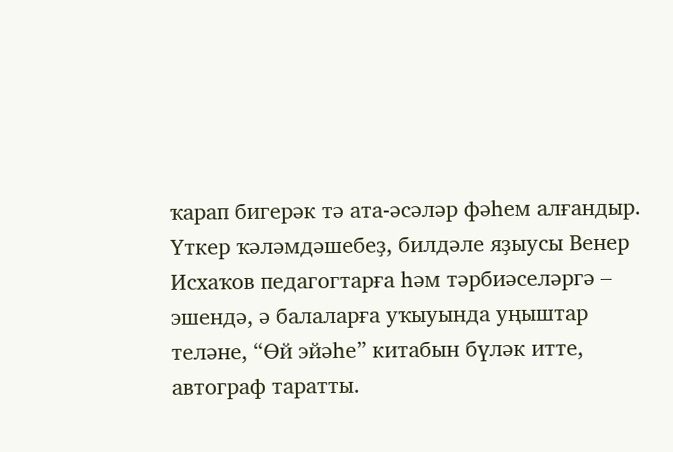ҡарап бигерәк тә ата-әсәләр фәһем алғандыр.
Үткер ҡәләмдәшебеҙ, билдәле яҙыусы Венер Исхаҡов педагогтарға һәм тәрбиәселәргә – эшендә, ә балаларға уҡыуында уңыштар теләне, “Өй эйәһе” китабын бүләк итте, автограф таратты.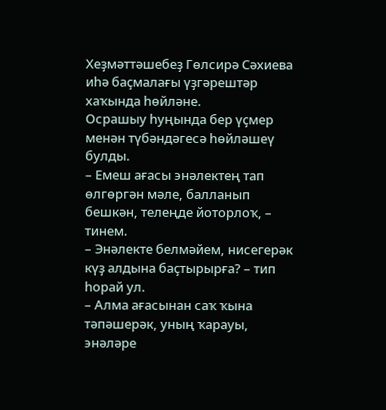Хеҙмәттәшебеҙ Гөлсирә Сәхиева иһә баҫмалағы үҙгәрештәр хаҡында һөйләне.
Осрашыу һуңында бер үҫмер менән түбәндәгесә һөйләшеү булды.
– Емеш ағасы энәлектең тап өлгөргән мәле, балланып бешкән, телеңде йоторлоҡ, – тинем.
– Энәлекте белмәйем, нисегерәк күҙ алдына баҫтырырға? – тип һорай ул.
– Алма ағасынан саҡ ҡына тәпәшерәк, уның ҡарауы, энәләре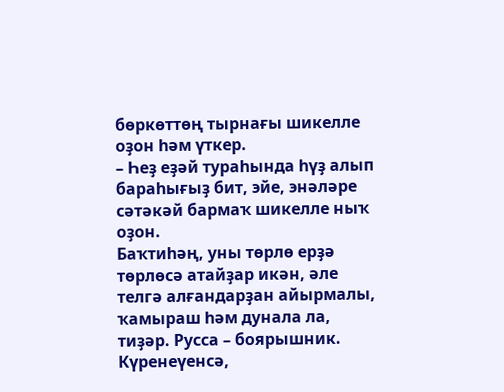бөркөттөң тырнағы шикелле оҙон һәм үткер.
– Һеҙ еҙәй тураһында һүҙ алып бараһығыҙ бит, эйе, энәләре сәтәкәй бармаҡ шикелле ныҡ оҙон.
Баҡтиһәң, уны төрлө ерҙә төрлөсә атайҙар икән, әле телгә алғандарҙан айырмалы, ҡамыраш һәм дунала ла, тиҙәр. Русса – боярышник. Күренеүенсә,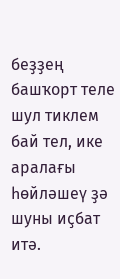беҙҙең башҡорт теле шул тиклем бай тел, ике аралағы һөйләшеү ҙә шуны иҫбат итә.